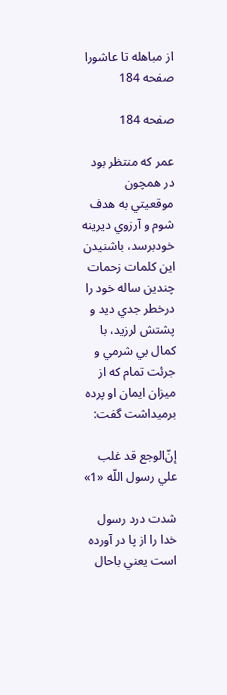از مباهله تا عاشورا صفحه 184

صفحه 184

عمر كه منتظر بود در همچون موقعيتي به هدف شوم و آرزوي ديرينه خودبرسد، باشنيدن اين كلمات زحمات چندين ساله خود را درخطر جدي ديد و پشتش لرزيد، با كمال بي شرمي و جرئت تمام كه از ميزان ايمان او پرده برميداشت گفت:

إنّ‌الوجع قد غلب علي رسول اللّه «1»

شدت درد رسول خدا را از پا در آورده است يعني باحال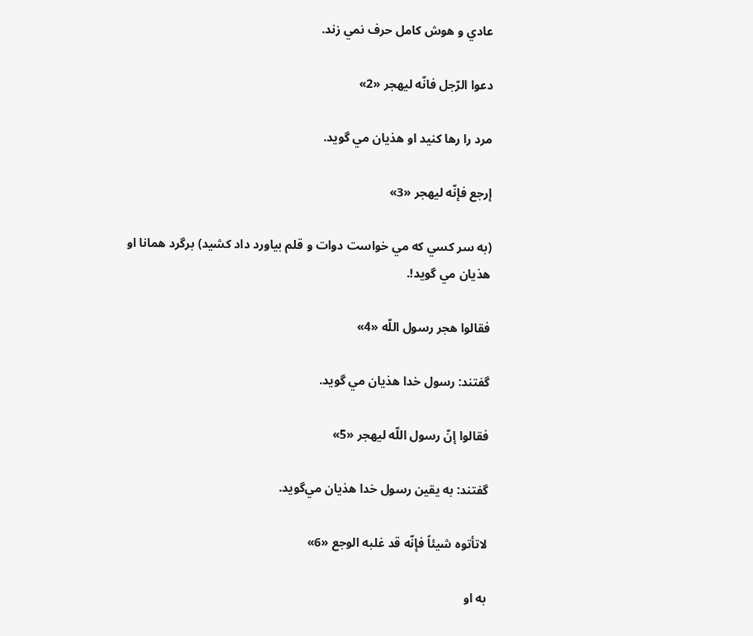عادي و هوش كامل حرف نمي زند.

دعوا الرّجل فانّه ليهجر «2»

مرد را رها كنيد او هذيان مي گويد.

إرجع فإنّه ليهجر «3»

(به سر كسي كه مي خواست دوات و قلم بياورد داد كشيد) برگرد همانا او هذيان مي گويد!.

فقالوا هجر رسول اللّه «4»

گفتند: رسول خدا هذيان مي گويد.

فقالوا إنّ رسول اللّه ليهجر «5»

گفتند: به يقين رسول خدا هذيان مي‌گويد.

لاتأتوه شيئاً فإنّه قد غلبه الوجع «6»

به او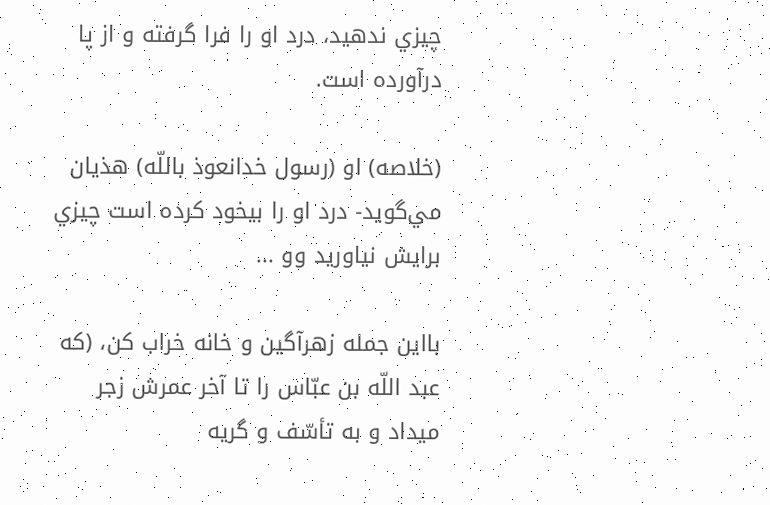چيزي ندهيد، درد او را فرا گرفته و از پا درآورده است.

(خلاصه) او (رسول خدانعوذ باللّه) هذيان مي‌گويد- درد او را بيخود كرده است چيزي برايش نياوريد وو ...

بااين جمله زهرآگين و خانه خراب كن، (كه عبد اللّه بن عبّاس را تا آخر عمرش زجر ميداد و به تأسّف و گريه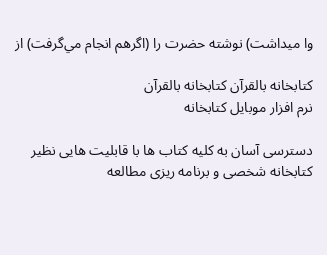وا ميداشت) نوشته حضرت را (اگرهم انجام مي‌گرفت) از

کتابخانه بالقرآن کتابخانه بالقرآن
نرم افزار موبایل کتابخانه

دسترسی آسان به کلیه کتاب ها با قابلیت هایی نظیر کتابخانه شخصی و برنامه ریزی مطالعه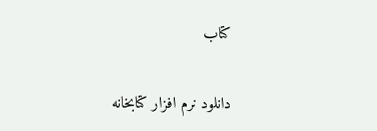کتاب

دانلود نرم افزار کتابخانه